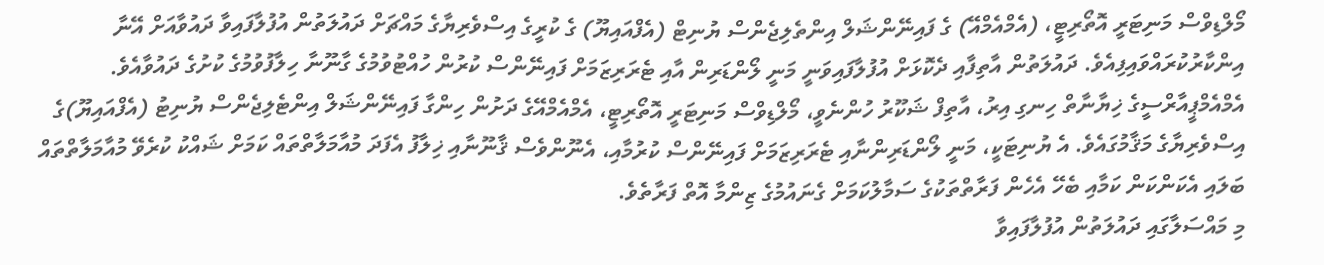މޯލްޑިވްސް މަނިޓަރީ އޮތޯރިޓީ، (އެމްއެމްއޭ) ގެ ފައިނޭންޝަލް އިންތެލިޖެންސް ޔުނިޓް (އެފްއައިޔޫ) ގެ ކުރީގެ އިސްވެރިޔާގެ މައްޗަށް ދައުލަތުން އުފުލާފައިވާ ދައުވާއަށް އޭނާ އިންކާރުކުރައްވައިފިއެވެ. ދައުލަތުން އާތިފާއި ދެކޮޅަށް އުފުލާފައިވަނީ މަނީ ލޯންޑަރިން އާއި ޓެރަރިޒަމަށް ފައިނޭންސް ކުރުން ހުއްޓުވުމުގެ ގާނޫނާ ހިލާފުވުމުގެ ކުށުގެ ދައުވާއެވެ.
އެމްއެމްޕީއާރްސީގެ ޚިޔާނާތް ހިނގި އިރު، އާތިފް ޝަކޫރު ހުންނެވީ، މޯލްޑިވްސް މަނިޓަރީ އޮތޯރިޓީ، އެމްއެމްއޭގެ ދަށުން ހިންގާ ފައިނޭންޝަލް އިންޓެލިޖެންސް ޔުނިޓު (އެފްއައިޔޫ)ގެ އިސްވެރިޔާގެ މަޤާމުގައެވެ. އެ ޔުނިޓަކީ، މަނީ ލޯންޑަރިންނާއި ޓެރަރިޒަމަށް ފައިނޭންސް ކުރުމާއި، އެނޫންވެސް ޤާނޫނާއި ޚިލާފު އެފަދަ މުއާމަލާތްތައް ކަމަށް ޝައްކު ކުރެވޭ މުއާމަލާތްތައް ބަލައި އެކަންކަން ކަމާއި ބެހޭ އެހެން ފަރާތްތަކުގެ ސަމާލުކަމަށް ގެނައުމުގެ ޒިންމާ އޮތް ފަރާތެވެ.
މި މައްސަލާގައި ދައުލަތުން އުފުލާފައިވާ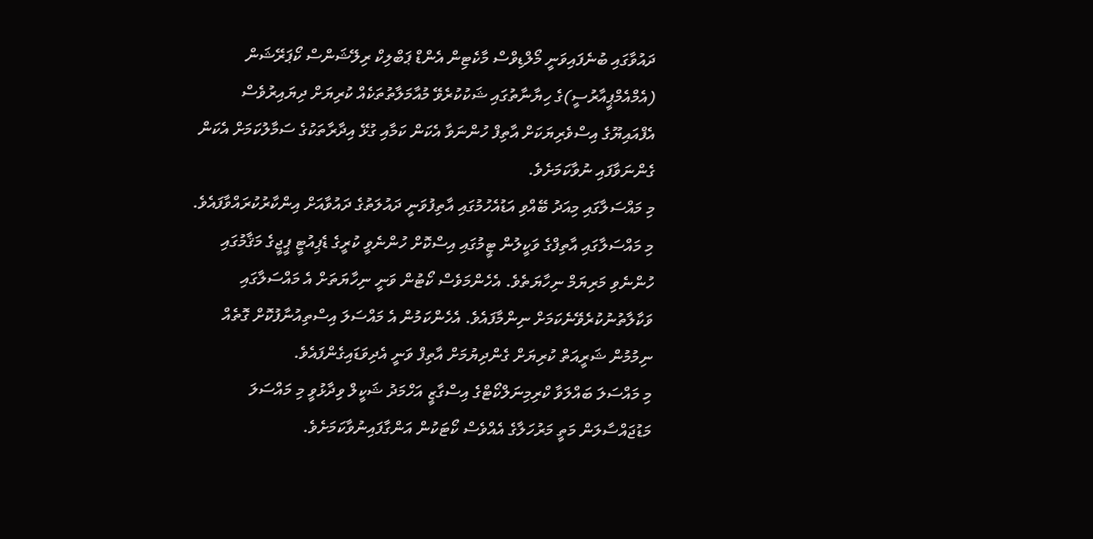ދައުވާގައި ބުނެފައިވަނީ މޯލްޑިވްސް މާކެޓިން އެންޑް ޕަބްލިކް ރިލޭޝަންސް ކޯޕަރޭޝަން (އެމްއެމްޕީއާރުސީ)ގެ ހިޔާނާތުގައި ޝަކުކުރެވޭ މުއާމަލާތުތަކެއް ކުރިޔަށް ދިޔައިރުވެސް އެފްއައިޔޫގެ އިސްވެރިޔަކަށް އާތިފް ހުންނަވާ އެކަން ކަމާއި ގުޅޭ އިދާރާތަކުގެ ސަމާލުކަމަށް އެކަން ގެންނަވާފައި ނުވާކަމަށެވެ.
މި މައްސަލާގައި މިއަދު ބޭއްވި އަޑުއެހުމުގައި އާތިފުވަނީ ދައުލަތުގެ ދައުވާއަށް އިންކާރުކުރައްވާފައެވެ. މި މައްސަލާގައި އާތިފްގެ ވަކީލުން ޓީމުގައި އިސްކޮށް ހުންނެވީ ކުރީގެ ޑެޕިއުޓީ ޕީޖީގެ މަޤާމުގައި ހުންނެވި މަރިޔަމް ނިހާޔަތެވެ. އެހެންމަވެސް ކޯޓުން ވަނީ ނިހާޔަތަށް އެ މައްސަލާގައި ވަކާލާތުނުކުރެވޭނެކަމަށް ނިންމާފައެވެ. އެހެންކަމުން އެ މައްސަލަ އިސްތިއުނާފުކޮށް ގޮތެއް ނިމުމުން ޝަރީއަތް ކުރިޔަށް ގެންދިޔުމަށް އާތިފް ވަނީ އެދިވަޑައިގެންފައެވެ.
މި މައްސަލަ ބައްލަވާ ކްރިމިނަލްކޯޓްގެ އިސްގާޒީ އަހްމަދު ޝަކީލް ވިދާޅުވީ މި މައްސަލަ މަޑުޖައްސާލަން މަތީ މަރުހަލާގެ އެއްވެސް ކޯޓަކުން އަންގާފައިނުވާކަމަށެވެ.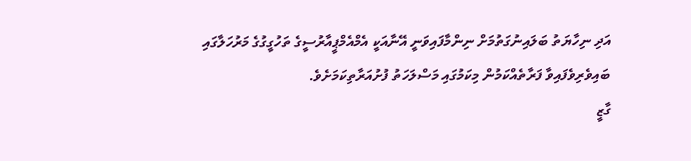އަދި ނިހާޔަތު ބަލައިނުގަތުމަށް ނިންމާފައިވަނީ އޭނާއަކީ އެމްއެމްޕީއާރުސީގެ ތަހުގީގުގެ މަރުހަލާގައި ބައިވެރިވެފައިވާ ފަރާތެއްކަމުން މިކަމުގައި މަސްލަހަތު ފުށުއަރާތިކަމަށެވެ.
ގާޒީ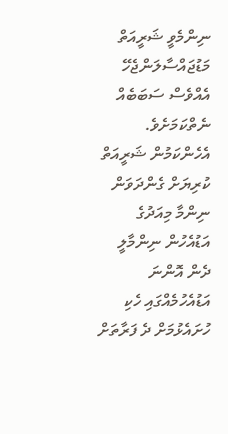ނިންމެވީ ޝަރީއަތް މަޑުޖައްސާލަންޖެހޭ އެއްވެސް ސަބަބެއް ނެތްކަމަށެވެ. އެހެންކަމުން ޝަރީއަތް ކުރިޔަށް ގެންދަވަން ނިންމާ މިއަދުގެ އަޑުއެހުން ނިންމާލީ ދެން އޮންނަ އަޑުއެހުމެއްގައި ހެކި ހުށައެޅުމަށް ދެ ފަރާތަށް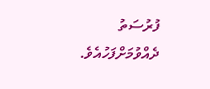ފުރުސަތު ދެއްވުމަށްފަހުއެވެ.